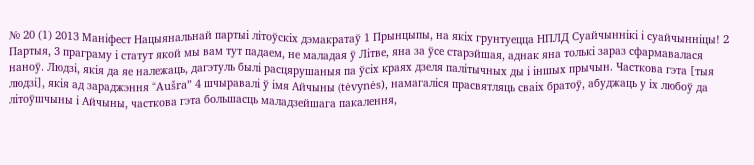№ 20 (1) 2013 Маніфест Нацыянальнай партыі літоўскіх дэмакратаў 1 Прынцыпы, на якіх грунтуецца НПЛД Суайчыннікі і суайчынніцы! 2 Партыя, 3 праграму і статут якой мы вам тут падаем, не маладая ў Літве, яна за ўсе старэйшая, аднак яна толькі зараз сфармавалася наноў. Людзі, якія да яе належаць, дагэтуль былі расцярушаныя па ўсіх краях дзеля палітычных ды і іншых прычын. Часткова гэта [тыя людзі], якія ад зараджэння “Aušra” 4 шчыравалі ў імя Айчыны (tėvynės), намагаліся прасвятляць сваіх братоў, абуджаць у іх любоў да літоўшчыны і Айчыны, часткова гэта большасць маладзейшага пакалення,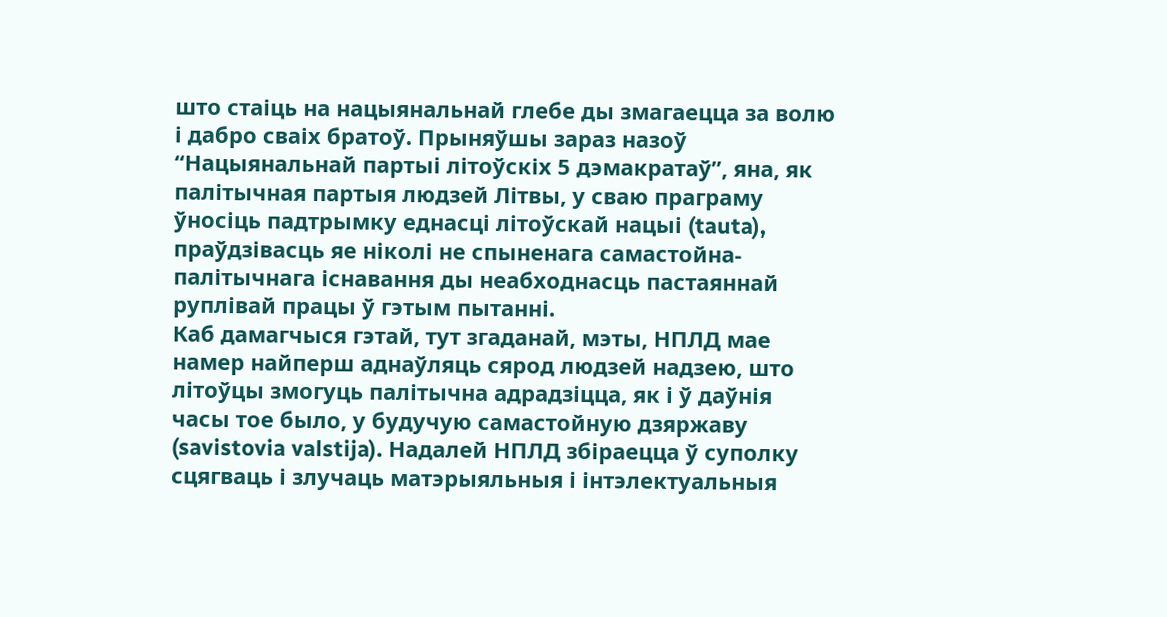што стаіць на нацыянальнай глебе ды змагаецца за волю і дабро сваіх братоў. Прыняўшы зараз назоў “Нацыянальнай партыі літоўскіх 5 дэмакратаў”, яна, як палітычная партыя людзей Літвы, у сваю праграму ўносіць падтрымку еднасці літоўскай нацыі (tauta), праўдзівасць яе ніколі не спыненага самастойна-палітычнага існавання ды неабходнасць пастаяннай руплівай працы ў гэтым пытанні.
Каб дамагчыся гэтай, тут згаданай, мэты, НПЛД мае намер найперш аднаўляць сярод людзей надзею, што літоўцы змогуць палітычна адрадзіцца, як і ў даўнія часы тое было, у будучую самастойную дзяржаву (savistovia valstija). Надалей НПЛД збіраецца ў суполку сцягваць і злучаць матэрыяльныя і інтэлектуальныя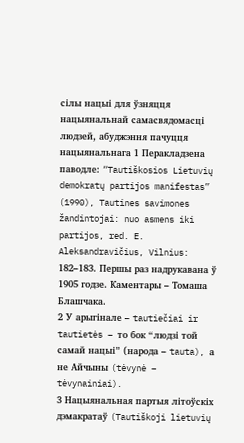сілы нацыі для ўзняцця нацыянальнай самасвядомасці людзей, абуджэння пачуцця нацыянальнага 1 Перакладзена паводле: “Tautiškosios Lietuvių demokratų partijos manifestas” (1990), Tautines savimones žandintojai: nuo asmens iki partijos, red. E. Aleksandravičius, Vilnius:
182–183. Першы раз надрукавана ў 1905 годзе. Каментары – Томаша Блашчака.
2 У арыгінале – tautiečiai ir tautietės – то бок “людзі той самай нацыі” (народа – tauta), а не Айчыны (tėvynė – tėvynainiai).
3 Нацыянальная партыя літоўскіх дэмакратаў (Tautiškoji lietuvių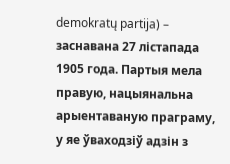demokratų partija) – заснавана 27 лістапада 1905 года. Партыя мела правую, нацыянальна арыентаваную праграму, у яе ўваходзіў адзін з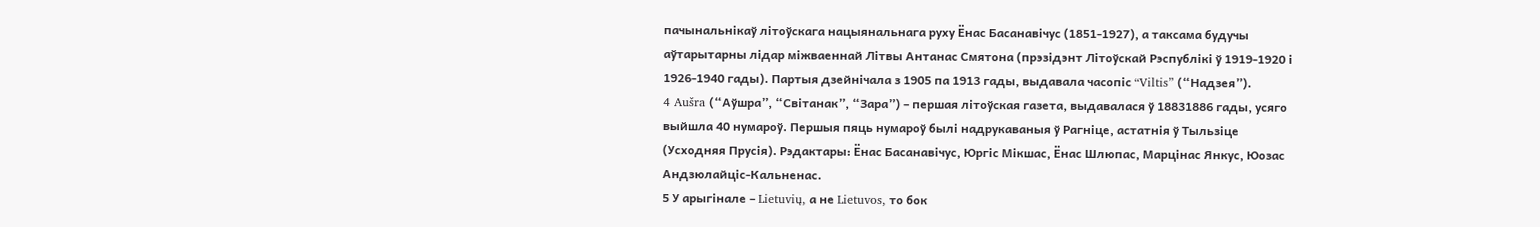пачынальнікаў літоўскага нацыянальнага руху Ёнас Басанавічус (1851-1927), а таксама будучы аўтарытарны лідар міжваеннай Літвы Антанас Смятона (прэзідэнт Літоўскай Рэспублікі ў 1919-1920 і 1926-1940 гады). Партыя дзейнічала з 1905 па 1913 гады, выдавала часопіс “Viltis” (“Надзея”).
4 Aušra (“Аўшра”, “Світанак”, “Зара”) – першая літоўская газета, выдавалася ў 18831886 гады, усяго выйшла 40 нумароў. Першыя пяць нумароў былі надрукаваныя ў Рагніце, астатнія ў Тыльзіце (Усходняя Прусія). Рэдактары: Ёнас Басанавічус, Юргіс Мікшас, Ёнас Шлюпас, Марцінас Янкус, Юозас Андзюлайціс-Кальненас.
5 У арыгінале – Lietuvių, а не Lietuvos, то бок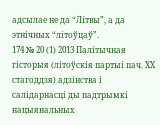адсылае не да “Літвы”, а да этнічных “літоўцаў”.
174 № 20 (1) 2013 Палітычная гісторыя (літоўскія партыі пач. ХХ стагоддзя) адзінства і салідарнасці ды падтрымкі нацыянальных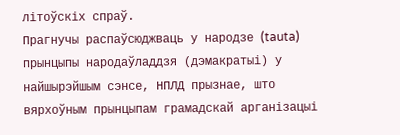літоўскіх спраў.
Прагнучы распаўсюджваць у народзе (tauta) прынцыпы народаўладдзя (дэмакратыі) у найшырэйшым сэнсе, НПЛД прызнае, што вярхоўным прынцыпам грамадскай арганізацыі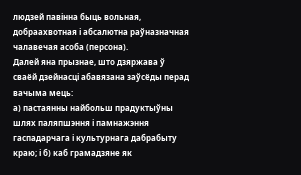людзей павінна быць вольная, добраахвотная і абсалютна раўназначная чалавечая асоба (персона).
Далей яна прызнае, што дзяржава ў сваёй дзейнасці абавязана заўсёды перад вачыма мець:
а) пастаянны найбольш прадуктыўны шлях паляпшэння і памнажэння гаспадарчага і культурнага дабрабыту краю; і б) каб грамадзяне як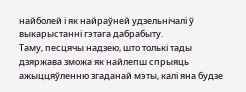найболей і як найраўней удзельнічалі ў выкарыстанні гэтага дабрабыту.
Таму, песцячы надзею, што толькі тады дзяржава зможа як найлепш спрыяць ажыццяўленню згаданай мэты, калі яна будзе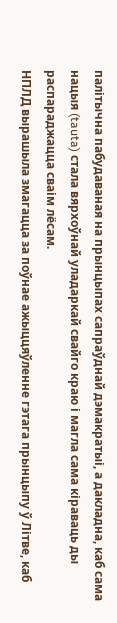палітычна пабудаваная на прынцыпах сапраўднай дэмакратыі, а дакладна, каб сама нацыя (tauta) стала вярхоўнай уладаркай свайго краю і магла сама кіраваць ды распараджацца сваім лёсам.
НПЛД вырашыла змагацца за поўнае ажыццяўленне гэтага прынцыпу ў Літве, каб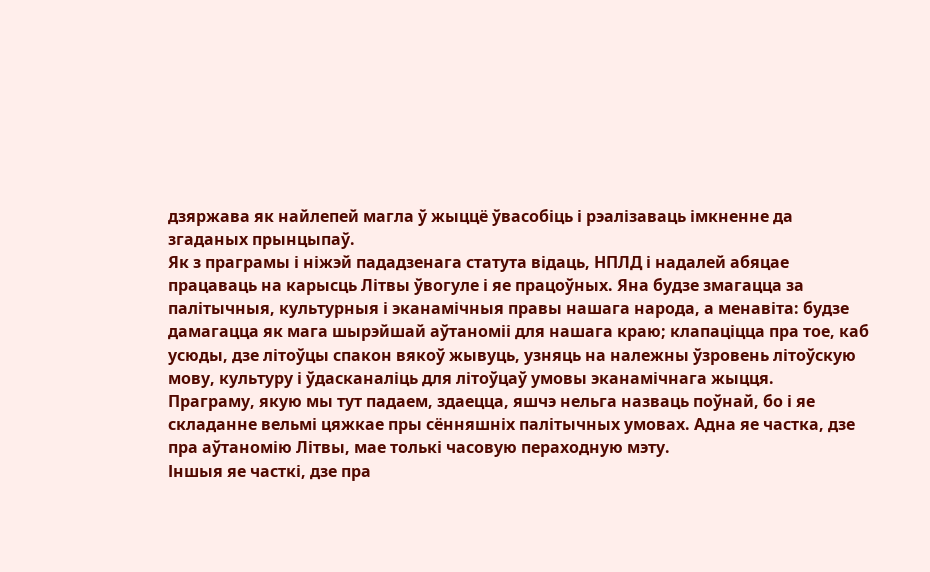дзяржава як найлепей магла ў жыццё ўвасобіць і рэалізаваць імкненне да згаданых прынцыпаў.
Як з праграмы і ніжэй пададзенага статута відаць, НПЛД і надалей абяцае працаваць на карысць Літвы ўвогуле і яе працоўных. Яна будзе змагацца за палітычныя, культурныя і эканамічныя правы нашага народа, а менавіта: будзе дамагацца як мага шырэйшай аўтаноміі для нашага краю; клапаціцца пра тое, каб усюды, дзе літоўцы спакон вякоў жывуць, узняць на належны ўзровень літоўскую мову, культуру і ўдасканаліць для літоўцаў умовы эканамічнага жыцця.
Праграму, якую мы тут падаем, здаецца, яшчэ нельга назваць поўнай, бо і яе складанне вельмі цяжкае пры сённяшніх палітычных умовах. Адна яе частка, дзе пра аўтаномію Літвы, мае толькі часовую пераходную мэту.
Іншыя яе часткі, дзе пра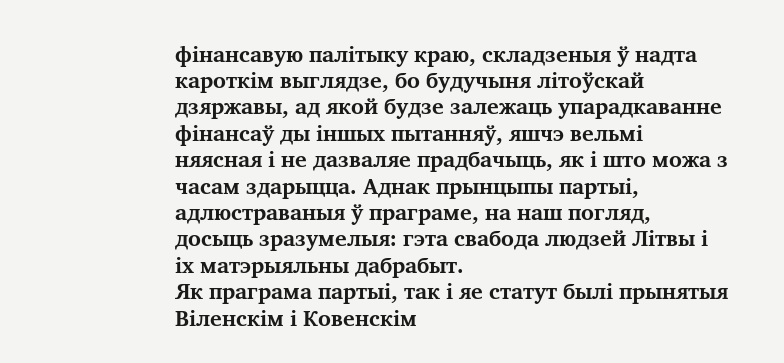фінансавую палітыку краю, складзеныя ў надта кароткім выглядзе, бо будучыня літоўскай дзяржавы, ад якой будзе залежаць упарадкаванне фінансаў ды іншых пытанняў, яшчэ вельмі няясная і не дазваляе прадбачыць, як і што можа з часам здарыцца. Аднак прынцыпы партыі, адлюстраваныя ў праграме, на наш погляд, досыць зразумелыя: гэта свабода людзей Літвы і іх матэрыяльны дабрабыт.
Як праграма партыі, так і яе статут былі прынятыя Віленскім і Ковенскім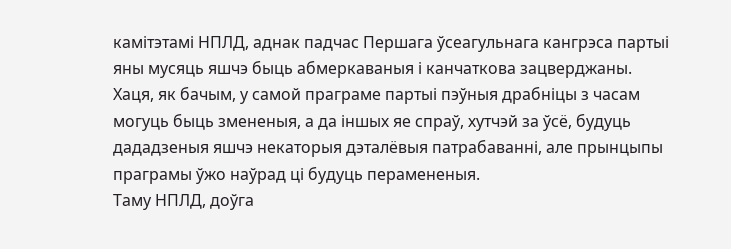камітэтамі НПЛД, аднак падчас Першага ўсеагульнага кангрэса партыі яны мусяць яшчэ быць абмеркаваныя і канчаткова зацверджаны.
Хаця, як бачым, у самой праграме партыі пэўныя драбніцы з часам могуць быць змененыя, а да іншых яе спраў, хутчэй за ўсё, будуць дададзеныя яшчэ некаторыя дэталёвыя патрабаванні, але прынцыпы праграмы ўжо наўрад ці будуць перамененыя.
Таму НПЛД, доўга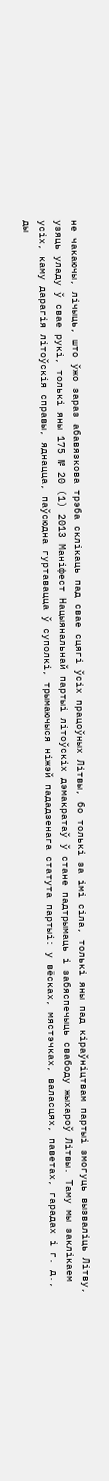не чакаючы, лічыць, што ўжо зараз абавязкова трэба склікаць пад свае сцягі ўсіх працоўных Літвы, бо толькі за імі сіла, толькі яны пад кіраўніцтвам партыі змогуць вызваліць Літву, узяць уладу ў свае рукі, толькі яны 175 № 20 (1) 2013 Маніфест Нацыянальнай партыі літоўскіх дэмакратаў ў стане падтрымаць і забяспечыць свабоду жыхароў Літвы. Таму мы заклікаем усіх, каму дарагія літоўскія справы, яднацца, паўсюдна гуртавацца ў суполкі, трымаючыся ніжэй пададзенага статута партыі: у вёсках, мястэчках, валасцях, паветах, гарадах і г. д., ды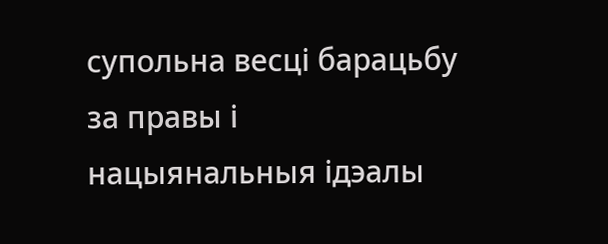супольна весці барацьбу за правы і нацыянальныя ідэалы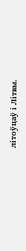літоўцаў і Літвы.